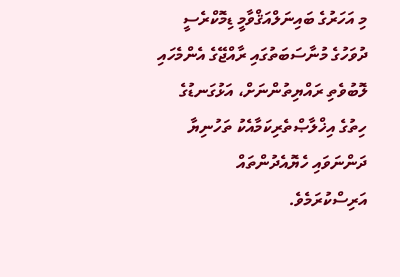މި އަހަރުގެ ބައިނަލްއަޤްވާމީ ޑިމޮކްރެސީ ދުވަހުގެ މުނާސަބަތުގައި ރާއްޖޭގެ އެންމެހައި ލޮބުވެތި ރައްޔިތުންނަށް، އަޅުގަނޑުގެ ހިތުގެ އިޚްލާޞްތެރިކަމާއެކު ތަހުނިޔާ ދަންނަވައި ހެޔޮއެދުންތައް އަރިސްކުރަމެވެ.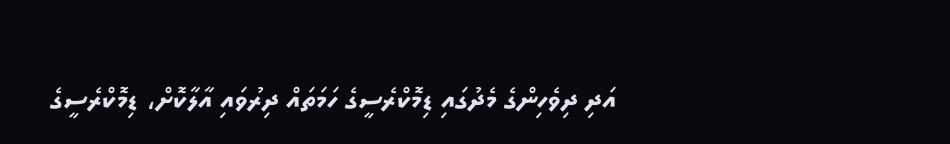އަދި ދިވެހިންގެ މެދުގައި ޑިމޮކްރެސީގެ ހަމަތައް ދިރުވައި އާލާކޮށް، ޑިމޮކްރެސީގެ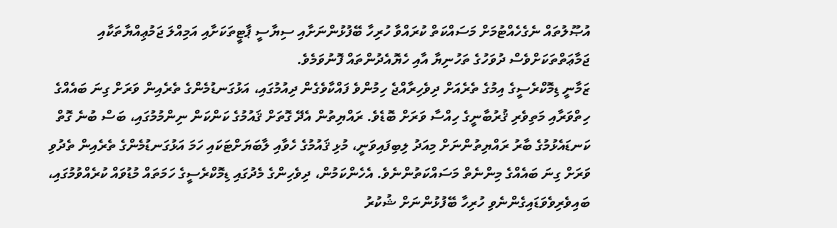އުޞޫލުތައް ނެގެހެއްޓުމަށް މަސައްކަތް ކުރައްވާ ހުރިހާ ބޭފުޅުންނަށާއި ސިޔާސީ ޕާޓީތަކަށާއި އަމިއްލަ ޖަމުޢިއްޔާތަކާއި ޖަމާޢަތްތަކަށްވެސް ދުވަހުގެ ތަހުނިޔާ އާއި ހެޔޮއެދުންތައް ފޮނުވަމެވެ.
ޒަމާނީ ޑިމޮކްރެސީގެ އިމުގެ ތެރެއަށް ދިވެހިރާއްޖެ ހިމުންވެ ފައްކާވެގެން ދިއުމުގައި، އަޅުގަނޑުމެންގެ ތެރެއިން ވަރަށް ގިނަ ބައެއްގެ ހިތްވަރާއި މަތިވެރި ޤުރުބާނީގެ ހިއްސާ ވަރަށް ބޮޑެވެ. ރައްޔިތުން އެދޭ ގޮތަށް ޤައުމުގެ ކަންކަން ނިންމުމުގައި، ބަސް ބުނެ ގޮތް ކަނޑައެޅުމުގެ ބާރު ރައްޔިތުންނަށް މިއަދު ލިބިފައިވަނީ، މުޅި ޤައުމުގެ ހެވާއި ލާބަޔަށްޓަކައި ހަމަ އަޅުގަނޑުމެންގެ ތެރެއިން ތެދުވި ވަރަށް ގިނަ ބައެއްގެ މިންނެތް މަސައްކަތުންނެވެ. އެހެންކަމުން، ދިވެހިންގެ މެދުގައި ޑިމޮކްރެސީގެ ހަމަތައް މުޑުވައް ކުރެއްވުމުގައި، ބައިވެރިވެވަޑައިގެންނެވި ހުރިހާ ބޭފުޅުންނަށް ޝުކުރު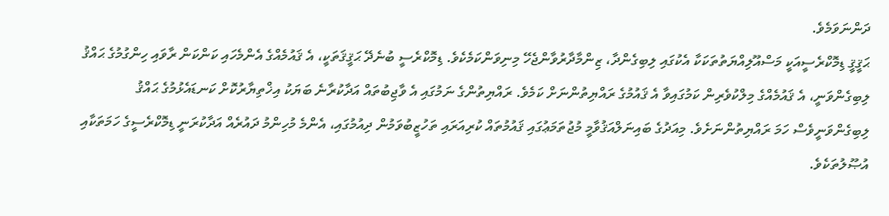ދަންނަވަމެވެ.
ޙަޤީޤީ ޑިމޮކްރެސީއަކީ މަސްއޫލިއްޔަތުތަކަކާ އެކުގައި ލިބިގެންދާ، ޒިންމާދާރުވާންޖެހޭ މިނިވަންކަމެކެވެ. ޑިމޮކްރެސީ ބުނެދޭ ޙަޤީޤަތަކީ، އެ ޤައުމެއްގެ އެންމެހައި ކަންކަން ރާވައި ހިންގުމުގެ ޙައްޤު ލިބިގެންވަނީ، އެ ޤައުމެއްގެ މިލްކުވެރިން ކަމުގައިވާ އެ ޤައުމުގެ ރައްޔިތުންނަށް ކަމެވެ. ރައްޔިތުންގެ ނަމުގައި އެ ވާޖިބުތައް އަދާކުރާނެ ބަޔަކު އިޚްތިޔާރުކޮށް ކަނޑައެޅުމުގެ ޙައްޤު ލިބިގެންވަނީވެސް ހަމަ ރައްޔިތުންނަށެވެ. މިއަދުގެ ބައިނަލްއަޤުވާމީ މުޖުތަމަޢުގައި ޤައުމުތައް ކުރިއަރައި ތަހުޒީބުވަމުން ދިއުމުގައި، އެންމެ މުހިންމު ދައުރެއް އަދާކުރަނީ ޑިމޮކްރެސީގެ ހަމަތަކާއި އުޞޫލުތަކެވެ.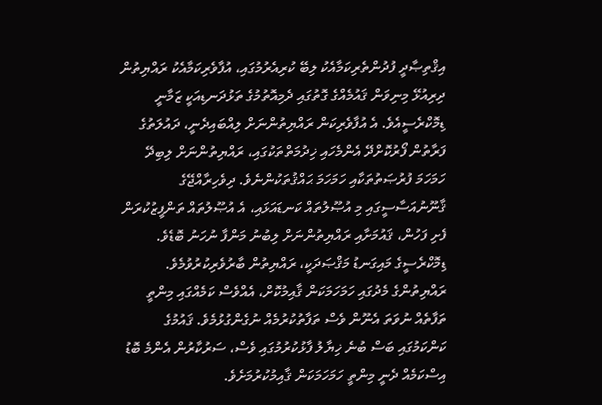އިޤްތިޞާދީ ފުދުންތެރިކަމާއެކު ލިބޭ ކުރިއެރުމުގައި، އުފާވެރިކަމާއެކު ރައްޔިތުން ދިރިއުޅޭ މިނިވަން ޤައުމެއްގެ ގޮތުގައި ދެމިއޮތުމުގެ ތަޅުދަނޑިއަކީ ޒަމާނީ ޑިމޮކްރެސީއެވެ. އެ އުފާވެރިކަން ރައްޔިތުންނަށް ލިއްބައިދެނީ، ދައުލަތުގެ ފަރާތުން ފޯރުކޮށްދޭ އެންމެހައި ޚިދުމަތްތަކުގައި، ރައްޔިތުންނަށް ލިބިދޭ ހަމަހަމަ ފުރުޞަތުތަކާއި ހަމަހަމަ ޙައްޤުތަކުންނެވެ. ދިވެހިރާއްޖޭގެ ޤާނޫނުއަސާސީގައި މި އުޞޫލުތައް ކަނޑައަޅައި، އެ އުޞޫލުތައް ތަންފީޒުކުރަން ފެށި ފަހުން، ޤައުމަށާއި ރައްޔިތުންނަށް ލިބުނު މަންފާ ނުހަނު ބޮޑެވެ.
ޑިމޮކްރެސީގެ މައިގަނޑު މަޤްޞަދަކީ، ރައްޔިތުން ބާރުވެރިކުރުވުމެވެ. ރައްޔިތުންގެ މެދުގައި ހަމަހަމަކަން ޤާއިމުކޮށް، އެއްވެސް ކަމެއްގައި މިންތީ ތަފާތެއް ނުވަތަ އެނޫން ވެސް ތަފާތުކުރުމެއް ނުގެންގުޅުމެވެ. ޤައުމުގެ ކަންކަމުގައި ބަސް ބުނެ ޚިޔާލު ފާޅުކުރުމުގައި ވެސް، ސަރުކާރުން އެންމެ ބޮޑު އިސްކަމެއް ދެނީ މިންތީ ހަމަހަމަކަން ޤާއިމުކުރުމަށެވެ.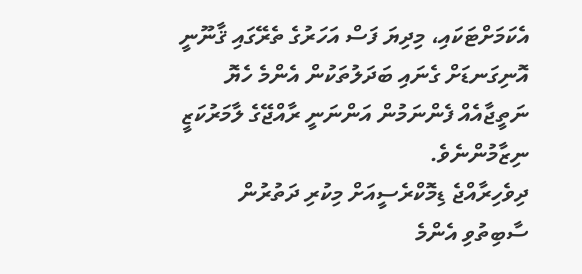އެކަމަށްޓަކައި، މިދިޔަ ފަސް އަހަރުގެ ތެރޭގައި ޤާނޫނީ އޮނިގަނޑަށް ގެނައި ބަދަލުތަކުން އެންމެ ހެޔޮ ނަތީޖާއެއް ފެންނަމުން އަންނަނީ ރާއްޖޭގެ ލާމަރުކަޒީ ނިޒާމުންނެވެ.
ދިވެހިރާއްޖެ ޑިމޮކްރެސީއަށް މިކުރި ދަތުރުން ސާބިތުވި އެންމެ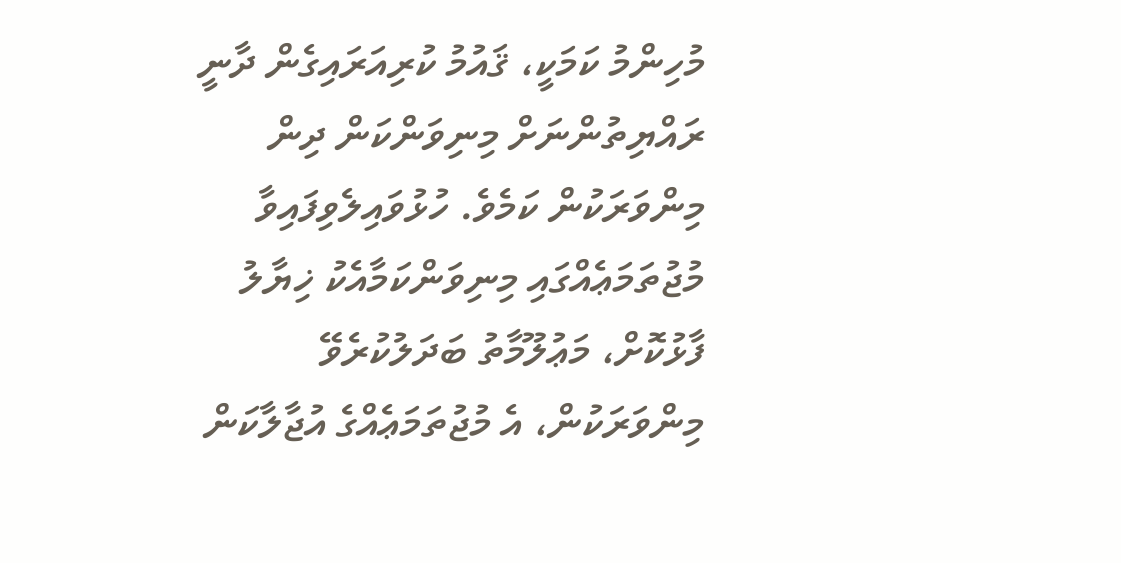މުހިންމު ކަމަކީ، ޤައުމު ކުރިއަރައިގެން ދާނީ ރައްޔިތުންނަށް މިނިވަންކަން ދިން މިންވަރަކުން ކަމެވެ. ހުޅުވައިލެވިފައިވާ މުޖުތަމަޢެއްގައި މިނިވަންކަމާއެކު ޚިޔާލު ފާޅުކޮށް، މަޢުލޫމާތު ބަދަލުކުރެވޭ މިންވަރަކުން، އެ މުޖުތަމަޢެއްގެ އުޖާލާކަން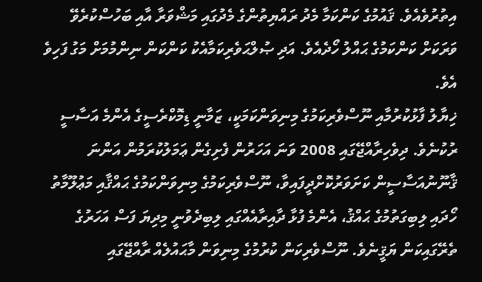އިތުރުވެއެވެ. ޤައުމުގެ ކަންކަމާ މެދު ރައްޔިތުންގެ މެދުގައި މަޝްވަރާ އާއި ބަހުސްކުރެވޭ ވަރަކަށް ކަންކަމުގެ ޙައްލު ހޯދެއެވެ. އަދި ޞުލްޙަވެރިކަމާއެކު ކަންކަން ނިންމުމަށް މަގު ފަހިވެ އެވެ.
ޚިޔާލު ފާޅުކުރުމާއި ނޫސްވެރިކަމުގެ މިނިވަންކަމަކީ، ޒަމާނީ ޑިމޮކްރެސީގެ އެންމެ އަސާސީ ރުކުނެވެ. ދިވެހިރާއްޖޭގައި 2008 ވަނަ އަހަރުން ފެށިގެން ޢަމަލުކުރަމުން އަންނަ ޤާނޫނުއަސާސީން ކަށަވަރުކޮށްދީފައިވާ، ނޫސްވެރިކަމުގެ މިނިވަންކަމުގެ ޙައްޤާއި މަޢުލޫމާތު ހޯދައި ލިބިގަތުމުގެ ޙައްޤު، އެންމެ ފުޅާ ދާއިރާއެއްގައި ލިބިދެވުނީ މިދިޔަ ފަސް އަހަރުގެ ތެރޭގައިކަން ޔަޤީނެވެ. ނޫސްވެރިކަން ކުރުމުގެ މިނިވަން މާޙައުލެއް ރާއްޖޭގައި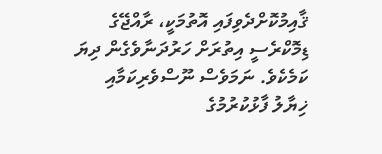ޤާއިމުކޮށްދެވިފައި އޮތުމަކީ، ރާއްޖޭގެ ޑިމޮކްރެސީ އިތުރަށް ހަރުދަނާވެގެން ދިޔަ ކަމެކެވެ. ނަމަވެސް ނޫސްވެރިކަމާއި ޚިޔާލު ފާޅުކުރުމުގެ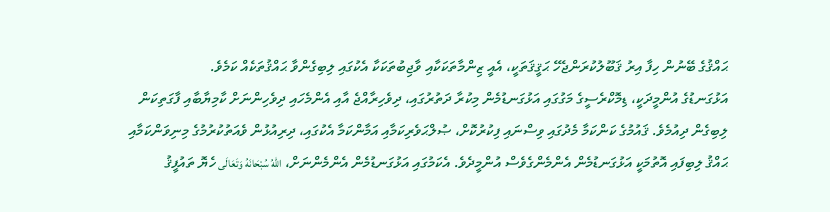ޙައްޤުގެ ބޭނުން ހިފާ އިރު ޤަބޫލުކުރަންޖެހޭ ޙަޤީޤަތަކީ، އެއީ ޒިންމާތަކަކާއި ވާޖިބުތަކަކާ އެކުގައި ލިބިގެންވާ ޙައްޤުތަކެއް ކަމެވެ.
އަޅުގަނޑުގެ އުންމީދަކީ، ޑިމޮކްރެސީގެ މަގުގައި އަޅުގަނޑުމެން މިކުރާ ދަތުރުގައި، ދިވެހިރާއްޖެ އާއި އެންމެހައި ދިވެހިންނަށް ކާމިޔާބާއި ފާގަތިކަން ލިބިގެން ދިއުމެވެ. ޤައުމުގެ ކަންކަމާ މެދުގައި ވިސްނައި ފިކުރުކޮށް، ޞުލްޙަވެރިކަމާއި އަމާންކަމާ އެކުގައި، ދިރިއުޅުން ވެއަތުކުރުމުގެ މިނިވަންކަމާއި ޙައްޤު ލިބިފައި އޮތުމަކީ އަޅުގަނޑުމެން އެންމެންގެވެސް އުންމީދެވެ. އެކަމުގައި އަޅުގަނޑުމެން އެންމެންނަށް، اللهُ سُبْحَانَهُ وَتَعَالَى ހެޔޮ ތައުފީޤު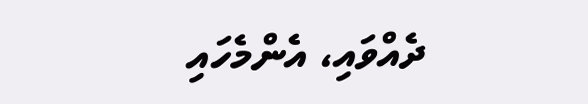ދެއްވައި، އެންމެހައި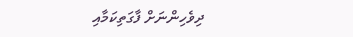ދިވެހިންނަށް ފާގަތިކަމާއި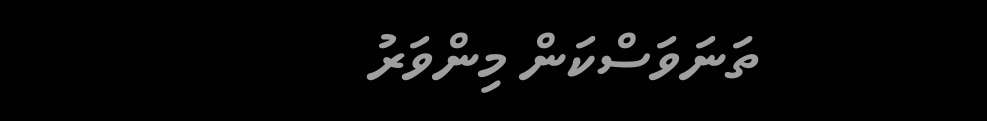ތަނަވަސްކަން މިންވަރު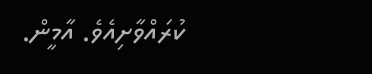ކުރައްވާށިއެވެ. އާމީން.